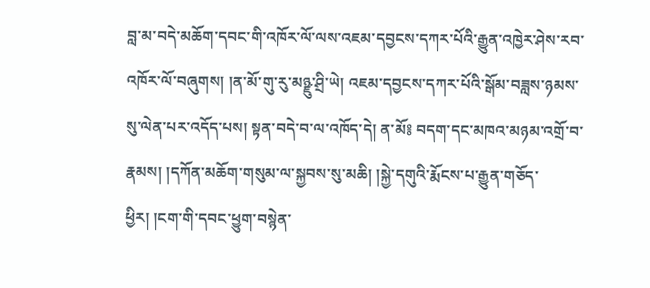བླ་མ་བདེ་མཆོག་དབང་གི་འཁོར་ལོ་ལས་འཇམ་དབྱངས་དཀར་པོའི་རྒྱུན་འཁྱེར་ཤེས་རབ་འཁོར་ལོ་བཞུགས། །ན་མོ་གུ་རུ་མཉྫུ་ཤྲི་ཡེ། འཇམ་དབྱངས་དཀར་པོའི་སྒོམ་བཟླས་ཉམས་སུ་ལེན་པར་འདོད་པས། སྟན་བདེ་བ་ལ་འཁོད་དེ། ན་མོ༔ བདག་དང་མཁའ་མཉམ་འགྲོ་བ་རྣམས། །དཀོན་མཆོག་གསུམ་ལ་སྐྱབས་སུ་མཆི། །སྐྱེ་དགུའི་རྨོངས་པ་རྒྱུན་གཅོད་ཕྱིར། །ངག་གི་དབང་ཕྱུག་བསྙེན་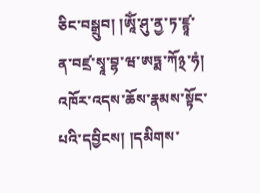ཅིང་བསྒྲུབ། །ཨཱོཾ་ཤུ་ནྱ་ཏ་ཛྙཱ་ན་བཛྲ་སྭཱ་བྷ་ཝ་ཨཏྨ་ཀོ྅་ཧཾ། འཁོར་འདས་ཆོས་རྣམས་སྟོང་པའི་དབྱིངས། །དམིགས་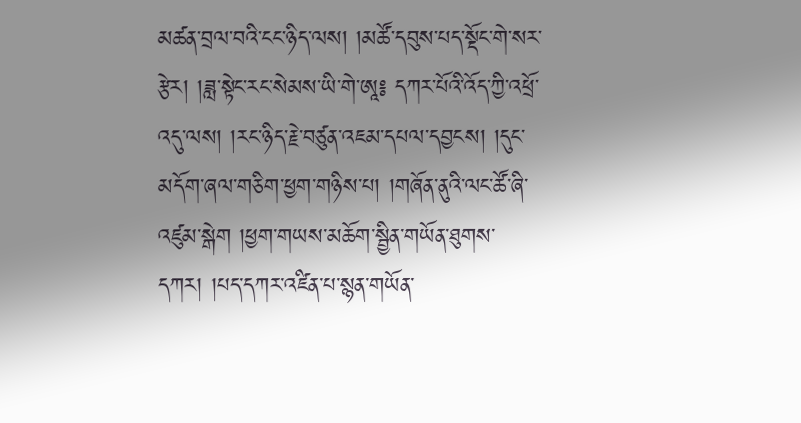མཚན་བྲལ་བའི་ངང་ཉིད་ལས། །མཚོ་དབུས་པད་སྡོང་གེ་སར་རྩེར། །ཟླ་སྟེང་རང་སེམས་ཡི་གེ་ཨཱ༔ དཀར་པོའི་འོད་ཀྱི་འཕྲོ་འདུ་ལས། །རང་ཉིད་རྗེ་བཙུན་འཇམ་དཔལ་དབྱངས། །དུང་མདོག་ཞལ་གཅིག་ཕྱག་གཉིས་པ། །གཞོན་ནུའི་ལང་ཚོ་ཞི་འཛུམ་སྒེག །ཕྱག་གཡས་མཆོག་སྦྱིན་གཡོན་ཐུགས་དཀར། །པད་དཀར་འཛིན་པ་སྙན་གཡོན་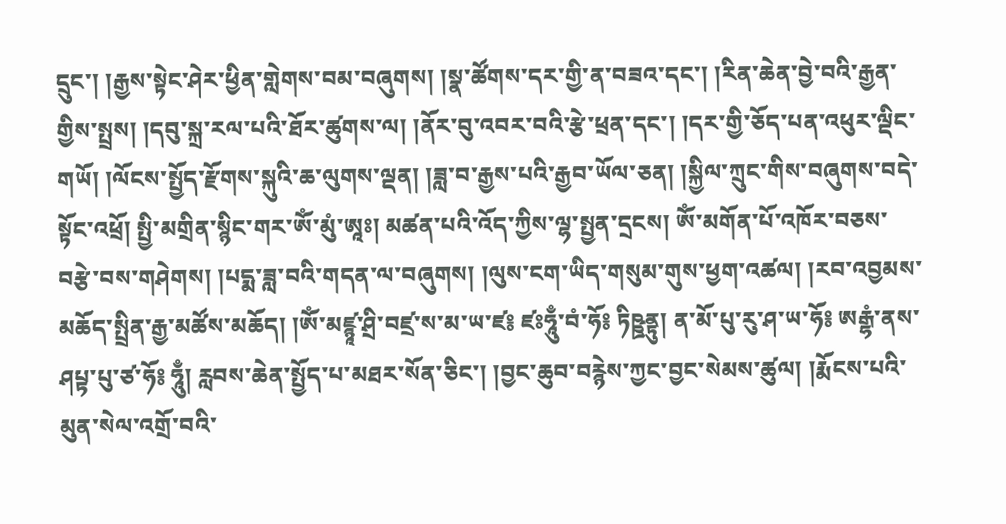དྲུང་། །རྒྱས་སྟེང་ཤེར་ཕྱིན་གླེགས་བམ་བཞུགས། །སྣ་ཚོགས་དར་གྱི་ན་བཟའ་དང་། །རིན་ཆེན་བྱེ་བའི་རྒྱན་གྱིས་སྤྲས། །དབུ་སྐྲ་རལ་པའི་ཐོར་ཚུགས་ལ། །ནོར་བུ་འབར་བའི་རྩེ་ཕྲན་དང་། །དར་གྱི་ཅོད་པན་འཕུར་ལྡིང་གཡོ། །ལོངས་སྤྱོད་རྫོགས་སྐུའི་ཆ་ལུགས་ལྡན། །ཟླ་བ་རྒྱས་པའི་རྒྱབ་ཡོལ་ཅན། །སྐྱིལ་ཀྲུང་གིས་བཞུགས་བདེ་སྟོང་འཕྲོ། སྤྱི་མགྲིན་སྙིང་གར་ཨོཾ་མུཾ་ཨཱཿ། མཚན་པའི་འོད་ཀྱིས་ལྷ་སྤྱན་དྲངས། ཨོཾ་མགོན་པོ་འཁོར་བཅས་བརྩེ་བས་གཤེགས། །པདྨ་ཟླ་བའི་གདན་ལ་བཞུགས། །ལུས་ངག་ཡིད་གསུམ་གུས་ཕྱག་འཚལ། །རབ་འབྱམས་མཆོད་སྤྲིན་རྒྱ་མཚོས་མཆོད། །ཨོཾ་མཛྙཱ་ཤྲི་བཛྲ་ས་མ་ཡ་ཛ༔ ཛཿཧཱུྃ་བཾ་ཧོ༔ ཏིཥྛནྟུ། ན་མོ་པུ་རུ་ཤ་ཡ་ཧོ༔ ཨརྒྷཾ་ནས་ཤཔྟ་པུ་ཙ་ཧོ༔ ཧཱུྃ། རླབས་ཆེན་སྤྱོད་པ་མཐར་སོན་ཅིང་། །བྱང་ཆུབ་བརྙེས་ཀྱང་བྱང་སེམས་ཚུལ། །རྨོངས་པའི་མུན་སེལ་འགྲོ་བའི་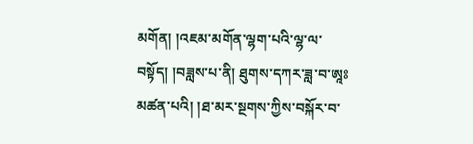མགོན། །འཇམ་མགོན་ལྷག་པའི་ལྷ་ལ་བསྟོད། །བཟླས་པ་ནི། ཐུགས་དཀར་ཟླ་བ་ཨཱཿམཚན་པའི། །ཐ་མར་སྔགས་ཀྱིས་བསྐོར་བ་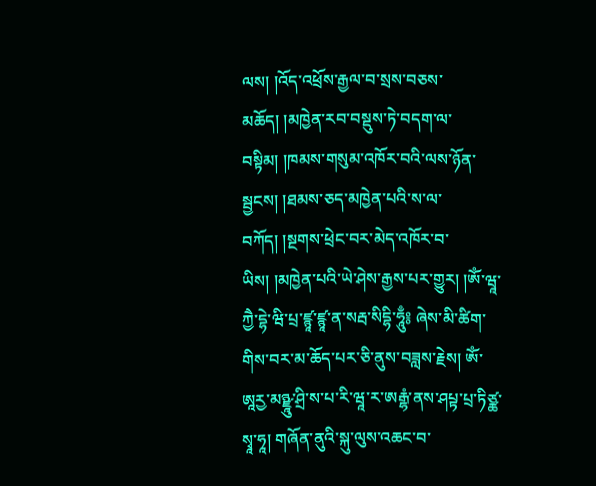ལས། །འོད་འཕྲོས་རྒྱལ་བ་སྲས་བཅས་མཆོད། །མཁྱེན་རབ་བསྡུས་ཏེ་བདག་ལ་བསྟིམ། །ཁམས་གསུམ་འཁོར་བའི་ལས་ཉོན་སྦྱངས། །ཐམས་ཅད་མཁྱེན་པའི་ས་ལ་བཀོད། །སྔགས་ཕྲེང་བར་མེད་འཁོར་བ་ཡིས། །མཁྱེན་པའི་ཡེ་ཤེས་རྒྱས་པར་གྱུར། །ཨོཾ་ཝཱ་ཀྱཻ་དྷེ་ཝི་པྲ་ཛྙཱ་ཛྙཱ་ན་སརྦ་སིདྷི་ཧཱུྃ༔ ཞེས་མི་ཚིག་གིས་བར་མ་ཆོད་པར་ཅི་ནུས་བཟླས་རྗེས། ཨོཾ་ཨཱརྱ་མཉྫཱུ་ཤྲི་ས་པ་རི་ཝཱ་ར་ཨརྒྷཾ་ནས་ཤཔྟ་པྲ་ཏིཙྪ་སྭཱ་ཧཱ། གཞོན་ནུའི་སྐུ་ལུས་འཆང་བ་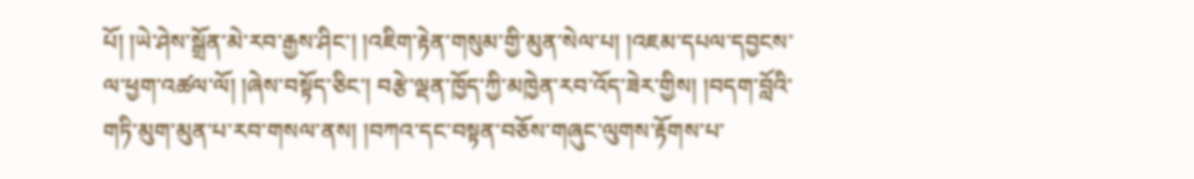པོ། །ཡེ་ཤེས་སྒྲོན་མེ་རབ་རྒྱས་ཤིང་། །འཇིག་རྟེན་གསུམ་གྱི་མུན་སེལ་པ། །འཇམ་དཔལ་དབྱངས་ལ་ཕྱག་འཚལ་ལོ། །ཞེས་བསྟོད་ཅིང་། བརྩེ་ལྡན་ཁྱོད་ཀྱི་མཁྱེན་རབ་འོད་ཟེར་གྱིས། །བདག་བློའི་གཏི་མུག་མུན་པ་རབ་གསལ་ནས། །བཀའ་དང་བསྟན་བཅོས་གཞུང་ལུགས་རྟོགས་པ་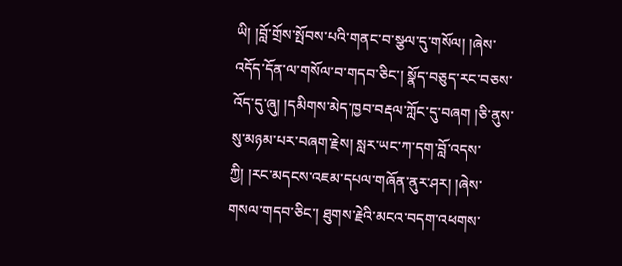ཡི། །བློ་གྲོས་སྤོབས་པའི་གནང་བ་སྩལ་དུ་གསོལ། །ཞེས་འདོད་དོན་ལ་གསོལ་བ་གདབ་ཅིང་། སྣོད་བཅུད་རང་བཅས་འོད་དུ་ཞུ། །དམིགས་མེད་ཁྱབ་བརྡལ་ཀློང་དུ་བཞག །ཅི་ནུས་སུ་མཉམ་པར་བཞག་རྗེས། སླར་ཡང་ཀ་དག་བློ་འདས་ཀྱི། །རང་མདངས་འཇམ་དཔལ་གཞོན་ནུར་ཤར། །ཞེས་གསལ་གདབ་ཅིང་། ཐུགས་རྗེའི་མངའ་བདག་འཕགས་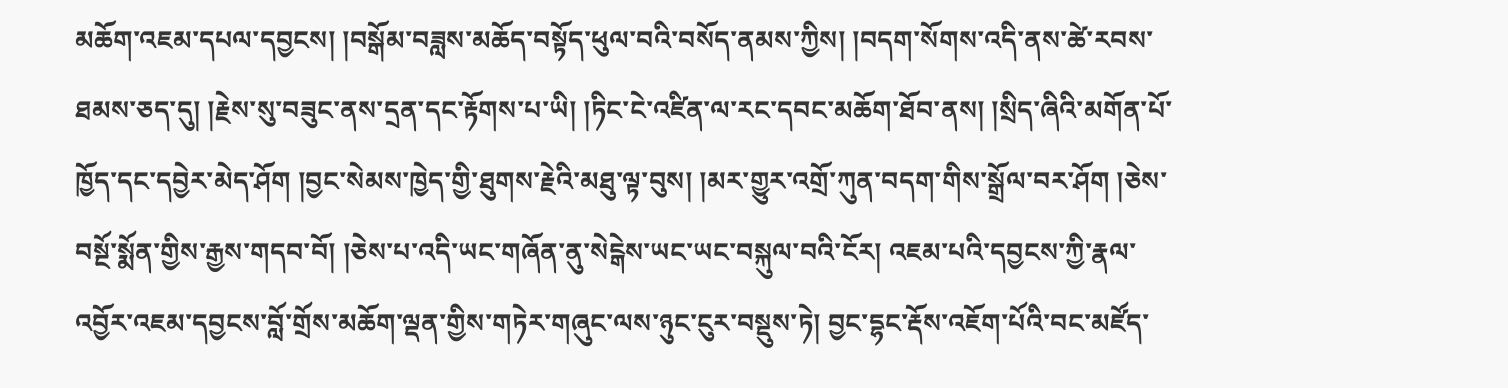མཆོག་འཇམ་དཔལ་དབྱངས། །བསྒོམ་བཟླས་མཆོད་བསྟོད་ཕུལ་བའི་བསོད་ནམས་ཀྱིས། །བདག་སོགས་འདི་ནས་ཚེ་རབས་ཐམས་ཅད་དུ། །རྗེས་སུ་བཟུང་ནས་དྲན་དང་རྟོགས་པ་ཡི། །ཏིང་ངེ་འཛིན་ལ་རང་དབང་མཆོག་ཐོབ་ནས། །སྲིད་ཞིའི་མགོན་པོ་ཁྱོད་དང་དབྱེར་མེད་ཤོག །བྱང་སེམས་ཁྱེད་གྱི་ཐུགས་རྗེའི་མཐུ་ལྟ་བུས། །མར་གྱུར་འགྲོ་ཀུན་བདག་གིས་སྒྲོལ་བར་ཤོག །ཅེས་བསྔོ་སྨོན་གྱིས་རྒྱས་གདབ་བོ། །ཅེས་པ་འདི་ཡང་གཞོན་ནུ་སེངྒེས་ཡང་ཡང་བསྐུལ་བའི་ངོར། འཇམ་པའི་དབྱངས་ཀྱི་རྣལ་འབྱོར་འཇམ་དབྱངས་བློ་གྲོས་མཆོག་ལྡན་གྱིས་གཏེར་གཞུང་ལས་ཉུང་ངུར་བསྡུས་ཏེ། བྱང་དྷང་རྡོས་འཇོག་པོའི་བང་མཛོད་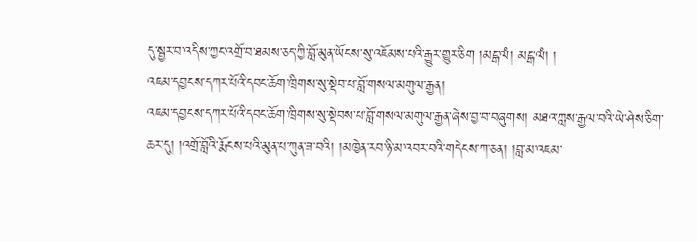དུ་སྦྱར་བ་འདིས་ཀྱང་འགྲོ་བ་ཐམས་ཅད་ཀྱི་བློ་མུན་ཡོངས་སུ་འཇོམས་པའི་རྒྱུར་གྱུར་ཅིག །མངྒ་ལཾ། མངྒ་ལཾ། །
འཇམ་དབྱངས་དཀར་པོའི་དབང་ཆོག་ཁྲིགས་སུ་སྡེབ་པ་བློ་གསལ་མགུལ་རྒྱན།
འཇམ་དབྱངས་དཀར་པོའི་དབང་ཆོག་ཁྲིགས་སུ་སྡེབས་པ་བློ་གསལ་མགུལ་རྒྱན་ཞེས་བྱ་བ་བཞུགས། མཐའ་ཀླས་རྒྱལ་བའི་ཡེ་ཤེས་ཅིག་ཆར་དུ། །འགྲོ་བློའི་རྨོངས་པའི་མུན་པ་ཀུན་ཟ་བའི། །མཁྱེན་རབ་ཉི་མ་འབར་བའི་གདེངས་ཀ་ཅན། །བླ་མ་འཇམ་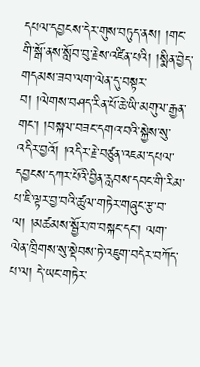དཔལ་དབྱངས་དེར་གུས་བཏུད་ནས། །གང་གི་སྒོ་ནས་སློབ་བུ་རྗེས་འཛིན་པའི། །སྨིན་བྱེད་གདམས་ཟབ་ལག་ལེན་དུ་བསྟར་བ། །ལེགས་བཤད་རིན་པོ་ཆེ་ཡི་མགུལ་རྒྱན་གང་། །བསྐལ་བཟང་དགའ་བའི་སྐྱེས་སུ་འདིར་བྱའོ། །འདིར་རྗེ་བཙུན་འཇམ་དཔལ་དབྱངས་དཀར་པོའི་བྱིན་རླབས་དབང་གི་རིམ་པ་ཇི་ལྟར་བྱ་བའི་ཚུལ་གཏེར་གཞུང་རྩ་བ་ལ། །མཚམས་སྦྱོར་ཁ་བསྐང་དང་། ལག་ལེན་ཁྲིགས་སུ་སྡེབས་ཏེ་འཇུག་བདེར་བཀོད་པ་ལ། དེ་ཡང་གཏེར་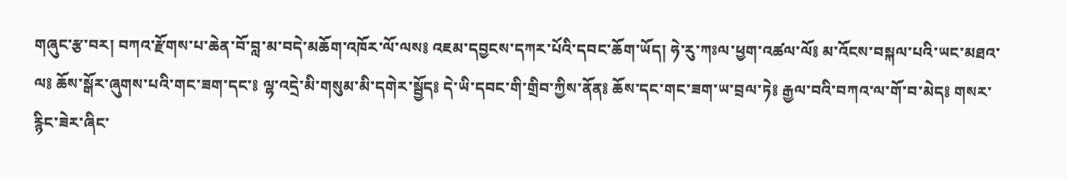གཞུང་རྩ་བར། བཀའ་རྫོགས་པ་ཆེན་བོ་བླ་མ་བདེ་མཆོག་འཁོར་ལོ་ལས༔ འཇམ་དབྱངས་དཀར་པོའི་དབང་ཆོག་ཡོད། ཧེ་རུ་ཀཿལ་ཕྱག་འཚལ་ལོ༔ མ་འོངས་བསྐལ་པའི་ཡང་མཐའ་ལ༔ ཆོས་སྒོར་ཞུགས་པའི་གང་ཟག་དང་༔ ལྷ་འདྲེ་མི་གསུམ་མི་དགེར་སྦྱོད༔ དེ་ཡི་དབང་གི་གྲིབ་ཀྱིས་ནོན༔ ཆོས་དང་གང་ཟག་ཡ་བྲལ་ཏེ༔ རྒྱལ་བའི་བཀའ་ལ་གོ་བ་མེད༔ གསར་རྙིང་ཟེར་ཞིང་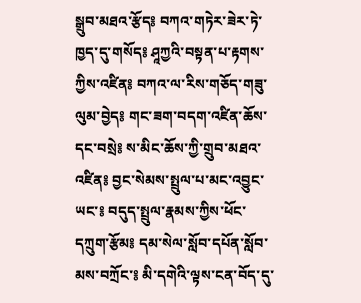སྒྲུབ་མཐའ་རྩོད༔ བཀའ་གཏེར་ཟེར་ཏེ་ཁྱད་དུ་གསོད༔ ཤཱཀྱའི་བསྟན་པ་རྟགས་ཀྱིས་འཛིན༔ བཀའ་ལ་རིས་གཅོད་གཟུ་ལུམ་བྱེད༔ གང་ཟག་བདག་འཛིན་ཆོས་དང་བསྲེ༔ ས་མིང་ཆོས་ཀྱི་གྲུབ་མཐའ་འཛིན༔ བྱང་སེམས་སྤྲུལ་པ་མང་འབྱུང་ཡང་༔ བདུད་སྤྲུལ་རྣམས་ཀྱིས་ཕོང་དཀྲུག་རྩོམ༔ དམ་སེལ་སློབ་དཔོན་སློབ་མས་བཀྲོང་༔ མི་དགེའི་ལྟས་ངན་བོད་དུ་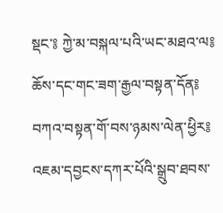སྡང་༔ ཀྱེ་མ་བསྐལ་པའི་ཡང་མཐའ་ལ༔ ཆོས་དང་གང་ཟག་རྒྱལ་བསྟན་དོན༔ བཀའ་བསྟན་གོ་བས་ཉམས་ལེན་ཕྱིར༔ འཇམ་དབྱངས་དཀར་པོའི་སྒྲུབ་ཐབས་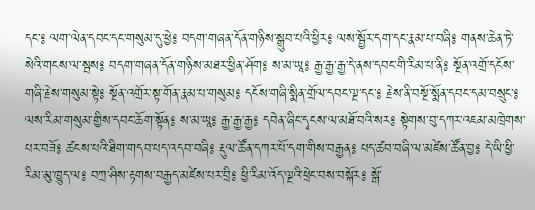དང་༔ ལག་ལེན་དབང་དང་གསུམ་དུ་ཕྱེ༔ བདག་གཞན་དོན་གཉིས་སྒྲུབ་པའི་ཕྱིར༔ ལས་སྦྱོར་དག་དང་རྣམ་པ་བཞི༔ གནས་ཆེན་ཏེ་སེའི་གངས་ལ་སྦས༔ བདག་གཞན་དོན་གཉིས་མཐར་ཕྱིན་ཤོག༔ ས་མ་ཡཱ༔ རྒྱ་རྒྱ་རྒྱ་དེ་ནས་དབང་གི་རིམ་པ་ནི༔ སྔོན་འགྲོ་དངོས་གཞི་རྗེས་གསུམ་སྟེ༔ སྔོན་འགྲོར་སྟ་གོན་རྣམ་པ་གསུམ༔ དངོས་གཞི་སྨིན་གྲོལ་དབང་ལྔ་དང་༔ རྗེས་ནི་བསྔོ་སྨོན་དབང་དམ་བསྲུང་༔ ལས་རིམ་གསུམ་གྱིས་དབང་ཆོག་སྟོན༔ ས་མ་ཡཱ༔ རྒྱ་རྒྱ་རྒྱ༔ དབེན་ཞིང་དྭངས་ལ་མཐོ་བའི་སར༔ སྟེགས་བུ་དཀར་འཇམ་མཁྲེགས་པར་བཟོ༔ ཚངས་པའི་ཐིག་གདབ་པད་འདབ་བཞི༔ རྡུལ་ཚོན་དཀར་པོ་དག་གིས་བརྒྱན༔ པད་ཚབ་བཞི་ལ་མཛེས་ཚོན་བྱ༔ དེ་ཡི་ཕྱི་རིམ་མུ་ཁྱུད་ལ༔ བཀྲ་ཤིས་རྟགས་བརྒྱད་མཛེས་པར་བྲི༔ ཕྱི་རིམ་འོད་ལྔའི་ཕྲེང་བས་བསྐོར༔ སྒོ་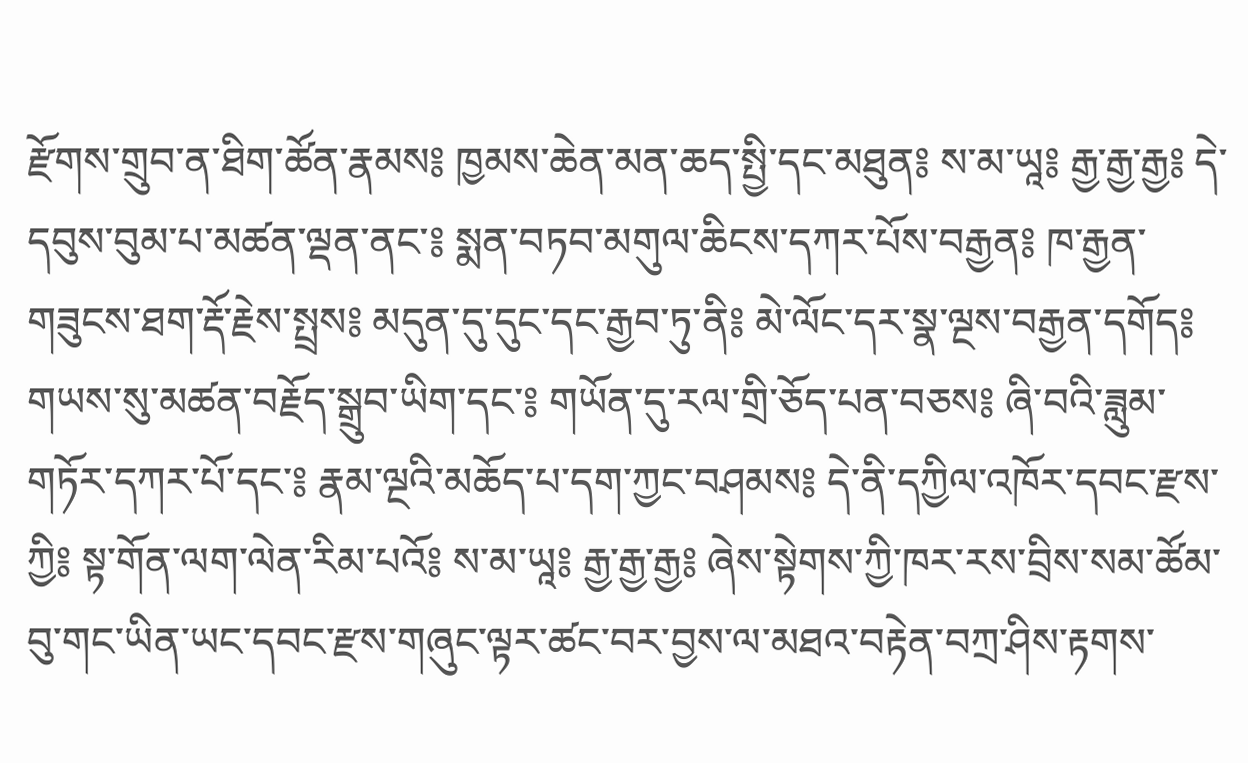རྫོགས་གྲུབ་ན་ཐིག་ཚོན་རྣམས༔ ཁྱམས་ཆེན་མན་ཆད་སྤྱི་དང་མཐུན༔ ས་མ་ཡཱ༔ རྒྱ་རྒྱ་རྒྱ༔ དེ་དབུས་བུམ་པ་མཚན་ལྡན་ནང་༔ སྨན་བཏབ་མགུལ་ཆིངས་དཀར་པོས་བརྒྱན༔ ཁ་རྒྱན་གཟུངས་ཐག་རྡོ་རྗེས་སྤྲས༔ མདུན་དུ་དུང་དང་རྒྱབ་ཏུ་ནི༔ མེ་ལོང་དར་སྣ་ལྔས་བརྒྱན་དགོད༔ གཡས་སུ་མཚན་བརྗོད་སྒྲུབ་ཡིག་དང་༔ གཡོན་དུ་རལ་གྲི་ཅོད་པན་བཅས༔ ཞི་བའི་ཟླུམ་གཏོར་དཀར་པོ་དང་༔ རྣམ་ལྔའི་མཆོད་པ་དག་ཀྱང་བཤམས༔ དེ་ནི་དཀྱིལ་འཁོར་དབང་རྫས་ཀྱི༔ སྟ་གོན་ལག་ལེན་རིམ་པའོ༔ ས་མ་ཡཱ༔ རྒྱ་རྒྱ་རྒྱ༔ ཞེས་སྟེགས་ཀྱི་ཁར་རས་བྲིས་སམ་ཚོམ་བུ་གང་ཡིན་ཡང་དབང་རྫས་གཞུང་ལྟར་ཚང་བར་བྱས་ལ་མཐའ་བརྟེན་བཀྲ་ཤིས་རྟགས་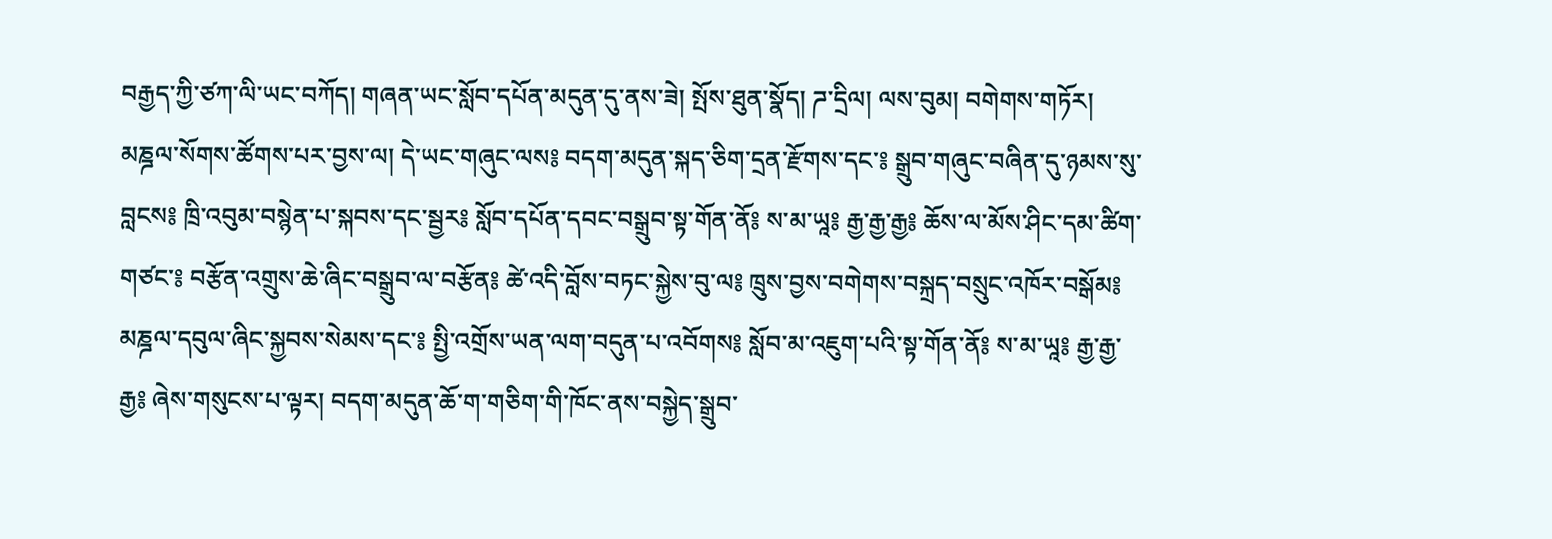བརྒྱད་ཀྱི་ཙཀ་ལི་ཡང་བཀོད། གཞན་ཡང་སློབ་དཔོན་མདུན་དུ་ནས་ཟེ། སྤོས་ཐུན་སྣོད། ཌ་དྲིལ། ལས་བུམ། བགེགས་གཏོར། མཎྜལ་སོགས་ཚོགས་པར་བྱས་ལ། དེ་ཡང་གཞུང་ལས༔ བདག་མདུན་སྐད་ཅིག་དྲན་རྫོགས་དང་༔ སྒྲུབ་གཞུང་བཞིན་དུ་ཉམས་སུ་བླངས༔ ཁྲི་འབུམ་བསྙེན་པ་སྐབས་དང་སྦྱར༔ སློབ་དཔོན་དབང་བསྒྲུབ་སྟ་གོན་ནོ༔ ས་མ་ཡཱ༔ རྒྱ་རྒྱ་རྒྱ༔ ཆོས་ལ་མོས་ཤིང་དམ་ཚིག་གཙང་༔ བརྩོན་འགྲུས་ཆེ་ཞིང་བསྒྲུབ་ལ་བརྩོན༔ ཚེ་འདི་བློས་བཏང་སྐྱེས་བུ་ལ༔ ཁྲུས་བྱས་བགེགས་བསྐྲད་བསྲུང་འཁོར་བསྒོམ༔ མཎྜལ་དབུལ་ཞིང་སྐྱབས་སེམས་དང་༔ སྤྱི་འགྲོས་ཡན་ལག་བདུན་པ་འབོགས༔ སློབ་མ་འཇུག་པའི་སྟ་གོན་ནོ༔ ས་མ་ཡཱ༔ རྒྱ་རྒྱ་རྒྱ༔ ཞེས་གསུངས་པ་ལྟར། བདག་མདུན་ཆོ་ག་གཅིག་གི་ཁོང་ནས་བསྐྱེད་སྒྲུབ་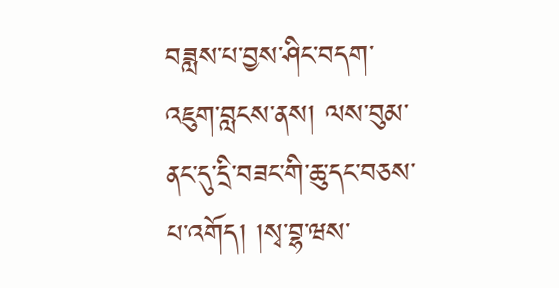བཟླས་པ་བྱས་ཤིང་བདག་འཇུག་བླངས་ནས། ལས་བུམ་ནང་དུ་དྲི་བཟང་གི་ཆུ་དང་བཅས་པ་འགོད། །སྭ་བྷ་ཝས་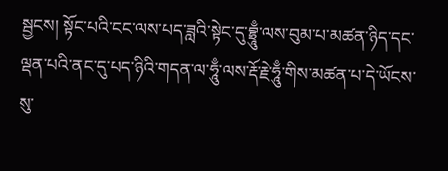སྦྱངས། སྟོང་པའི་ངང་ལས་པད་ཟླའི་སྟེང་དུ་བྷྲཱུྃ་ལས་བུམ་པ་མཚན་ཉིད་དང་ལྡན་པའི་ནང་དུ་པད་ཉིའི་གདན་ལ་ཧཱུྃ་ལས་རྡོ་རྗེ་ཧཱུྃ་གིས་མཚན་པ་དེ་ཡོངས་སུ་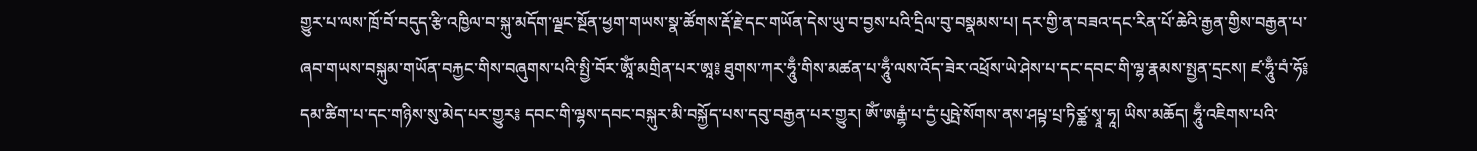གྱུར་པ་ལས་ཁྲོ་བོ་བདུད་རྩི་འཁྱིལ་བ་སྐུ་མདོག་ལྗང་སྔོན་ཕྱག་གཡས་སྣ་ཚོགས་རྡོ་རྗེ་དང་གཡོན་དེས་ཡུ་བ་བྱས་པའི་དྲིལ་བུ་བསྣམས་པ། དར་གྱི་ན་བཟའ་དང་རིན་པོ་ཆེའི་རྒྱན་གྱིས་བརྒྱན་པ་ཞབ་གཡས་བསྐུམ་གཡོན་བརྐྱང་གིས་བཞུགས་པའི་སྤྱི་བོར་ཨཱོཾ་མགྲིན་པར་ཨཱ༔ ཐུགས་ཀར་ཧཱུྃ་གིས་མཚན་པ་ཧཱུྃ་ལས་འོད་ཟེར་འཕྲོས་ཡེ་ཤེས་པ་དང་དབང་གི་ལྷ་རྣམས་སྤྱན་དྲངས། ཛ་ཧཱུྃ་བཾ་ཧོ༔ དམ་ཚིག་པ་དང་གཉིས་སུ་མེད་པར་གྱུར༔ དབང་གི་ལྷས་དབང་བསྐུར་མི་བསྐྱོད་པས་དབུ་བརྒྱན་པར་གྱུར། ཨོཾ་ཨརྒྷཾ་པ་དྱཾ་པུཥྤེ་སོགས་ནས་ཤཔྟ་པྲ་ཏིཙྪ་སྭཱ་ཧཱ། ཡིས་མཆོད། ཧཱུྃ་འཇིགས་པའི་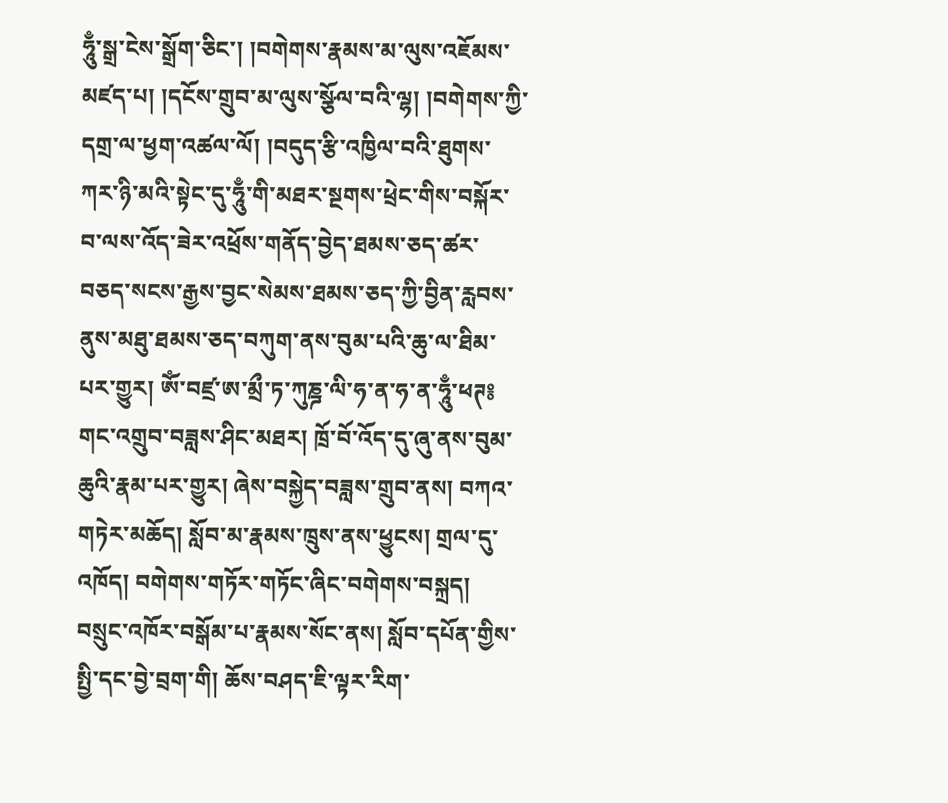ཧཱུྃ་སྒྲ་ངེས་སྒྲོག་ཅིང་། །བགེགས་རྣམས་མ་ལུས་འཇོམས་མཛད་པ། །དངོས་གྲུབ་མ་ལུས་སྩོལ་བའི་ལྷ། །བགེགས་ཀྱི་དགྲ་ལ་ཕྱག་འཚལ་ལོ། །བདུད་རྩི་འཁྱིལ་བའི་ཐུགས་ཀར་ཉི་མའི་སྟེང་དུ་ཧཱུྃ་གི་མཐར་སྔགས་ཕྲེང་གིས་བསྐོར་བ་ལས་འོད་ཟེར་འཕྲོས་གནོད་བྱེད་ཐམས་ཅད་ཚར་བཅད་སངས་རྒྱས་བྱང་སེམས་ཐམས་ཅད་ཀྱི་བྱིན་རླབས་ནུས་མཐུ་ཐམས་ཅད་བཀུག་ནས་བུམ་པའི་ཆུ་ལ་ཐིམ་པར་གྱུར། ཨོཾ་བཛྲ་ཨ་མྲྀ་ཏ་ཀུཎྜ་ལི་ཧ་ན་ཧ་ན་ཧཱུྃ་ཕཊ༔ གང་འགྲུབ་བཟླས་ཤིང་མཐར། ཁྲོ་བོ་འོད་དུ་ཞུ་ནས་བུམ་ཆུའི་རྣམ་པར་གྱུར། ཞེས་བསྐྱེད་བཟླས་གྲུབ་ནས། བཀའ་གཏེར་མཆོད། སློབ་མ་རྣམས་ཁྲུས་ནས་ཕྱུངས། གྲལ་དུ་འཁོད། བགེགས་གཏོར་གཏོང་ཞིང་བགེགས་བསྐྲད། བསྲུང་འཁོར་བསྒོམ་པ་རྣམས་སོང་ནས། སློབ་དཔོན་གྱིས་སྤྱི་དང་བྱེ་བྲག་གི། ཆོས་བཤད་ཇི་ལྟར་རིག་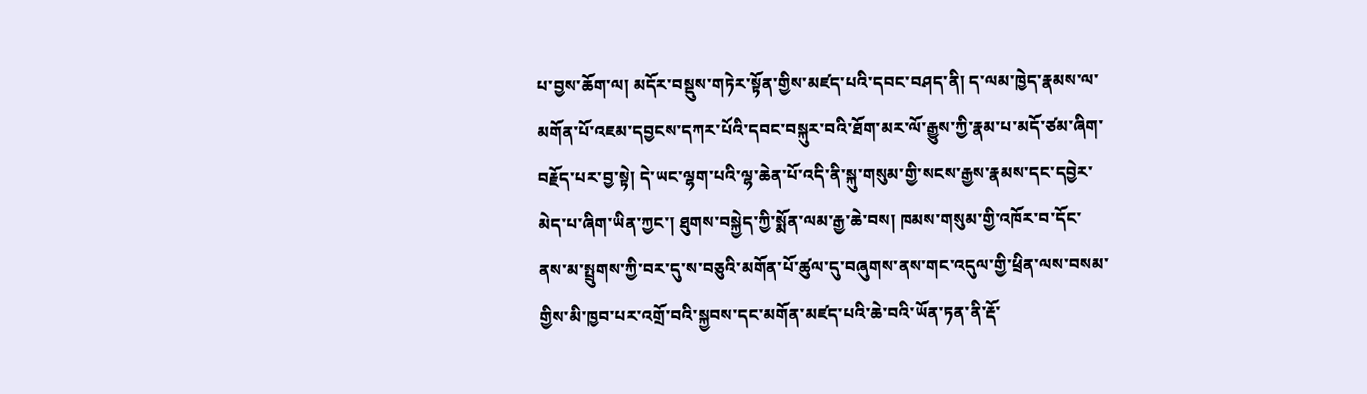པ་བྱས་ཆོག་ལ། མདོར་བསྡུས་གཏེར་སྟོན་གྱིས་མཛད་པའི་དབང་བཤད་ནི། ད་ལམ་ཁྱེད་རྣམས་ལ་མགོན་པོ་འཇམ་དབྱངས་དཀར་པོའི་དབང་བསྐུར་བའི་ཐོག་མར་ལོ་རྒྱུས་ཀྱི་རྣམ་པ་མདོ་ཙམ་ཞིག་བརྗོད་པར་བྱ་སྟེ། དེ་ཡང་ལྷག་པའི་ལྷ་ཆེན་པོ་འདི་ནི་སྐུ་གསུམ་གྱི་སངས་རྒྱས་རྣམས་དང་དབྱེར་མེད་པ་ཞིག་ཡིན་ཀྱང་། ཐུགས་བསྐྱེད་ཀྱི་སྨོན་ལམ་རྒྱ་ཆེ་བས། ཁམས་གསུམ་གྱི་འཁོར་བ་དོང་ནས་མ་སྤྲུགས་ཀྱི་བར་དུ་ས་བཅུའི་མགོན་པོ་ཚུལ་དུ་བཞུགས་ནས་གང་འདུལ་གྱི་ཕྲིན་ལས་བསམ་གྱིས་མི་ཁྱབ་པར་འགྲོ་བའི་སྐྱབས་དང་མགོན་མཛད་པའི་ཆེ་བའི་ཡོན་ཏན་ནི་རྡོ་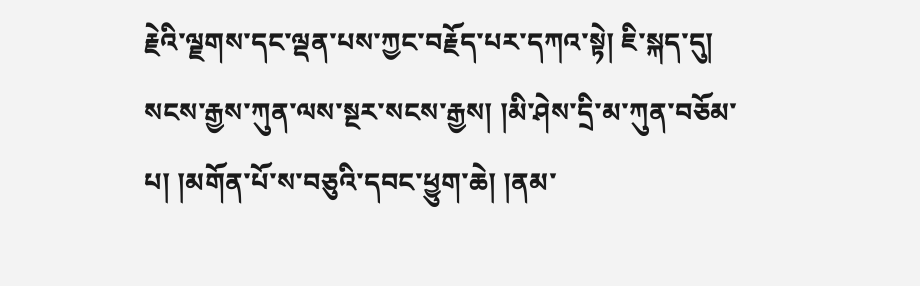རྗེའི་ལྗགས་དང་ལྡན་པས་ཀྱང་བརྗོད་པར་དཀའ་སྟེ། ཇི་སྐད་དུ། སངས་རྒྱས་ཀུན་ལས་སྔར་སངས་རྒྱས། །མི་ཤེས་དྲི་མ་ཀུན་བཅོམ་པ། །མགོན་པོ་ས་བཅུའི་དབང་ཕྱུག་ཆེ། །ནམ་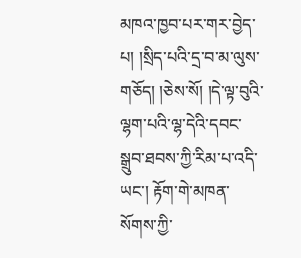མཁའ་ཁྱབ་པར་གར་བྱེད་པ། །སྲིད་པའི་དྲ་བ་མ་ལུས་གཅོད། །ཅེས་སོ། །དེ་ལྟ་བུའི་ལྷག་པའི་ལྷ་དེའི་དབང་སྒྲུབ་ཐབས་ཀྱི་རིམ་པ་འདི་ཡང་། རྟོག་གེ་མཁན་སོགས་ཀྱི་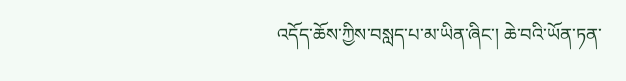འདོད་ཆོས་ཀྱིས་བསླད་པ་མ་ཡིན་ཞིང་། ཆེ་བའི་ཡོན་ཏན་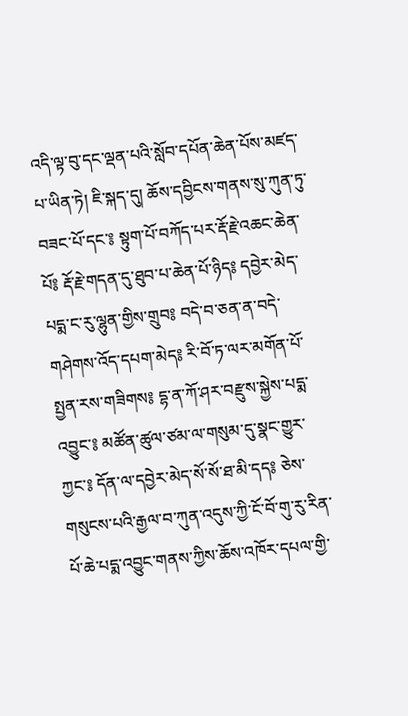འདི་ལྟ་བུ་དང་ལྡན་པའི་སློབ་དཔོན་ཆེན་པོས་མཛད་པ་ཡིན་ཏེ། ཇི་སྐད་དུ། ཆོས་དབྱིངས་གནས་སུ་ཀུན་ཏུ་བཟང་པོ་དང་༔ སྟུག་པོ་བཀོད་པར་རྡོ་རྗེ་འཆང་ཆེན་པོ༔ རྡོ་རྗེ་གདན་དུ་ཐུབ་པ་ཆེན་པོ་ཉིད༔ དབྱེར་མེད་པདྨ་ང་རུ་ལྷུན་གྱིས་གྲུབ༔ བདེ་བ་ཅན་ན་བདེ་གཤེགས་འོད་དཔག་མེད༔ རི་བོ་ཏ་ལར་མགོན་པོ་སྤྱན་རས་གཟིགས༔ དྷ་ན་ཀོ་ཤར་བརྫུས་སྐྱེས་པདྨ་འབྱུང་༔ མཚོན་ཚུལ་ཙམ་ལ་གསུམ་དུ་སྣང་གྱུར་ཀྱང་༔ དོན་ལ་དབྱེར་མེད་སོ་སོ་ཐ་མི་དད༔ ཅེས་གསུངས་པའི་རྒྱལ་བ་ཀུན་འདུས་ཀྱི་ངོ་བོ་གུ་རུ་རིན་པོ་ཆེ་པདྨ་འབྱུང་གནས་ཀྱིས་ཆོས་འཁོར་དཔལ་གྱི་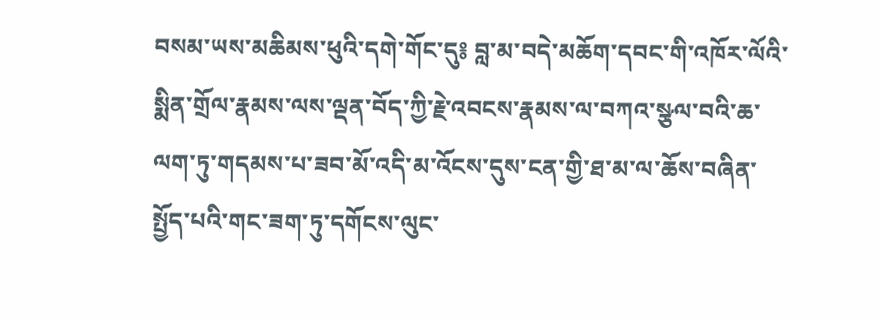བསམ་ཡས་མཆིམས་ཕུའི་དགེ་གོང་དུ༔ བླ་མ་བདེ་མཆོག་དབང་གི་འཁོར་ལོའི་སྨིན་གྲོལ་རྣམས་ལས་ལྡན་བོད་ཀྱི་རྗེ་འབངས་རྣམས་ལ་བཀའ་སྩལ་བའི་ཆ་ལག་ཏུ་གདམས་པ་ཟབ་མོ་འདི་མ་འོངས་དུས་ངན་གྱི་ཐ་མ་ལ་ཆོས་བཞིན་སྤྱོད་པའི་གང་ཟག་ཏུ་དགོངས་ལུང་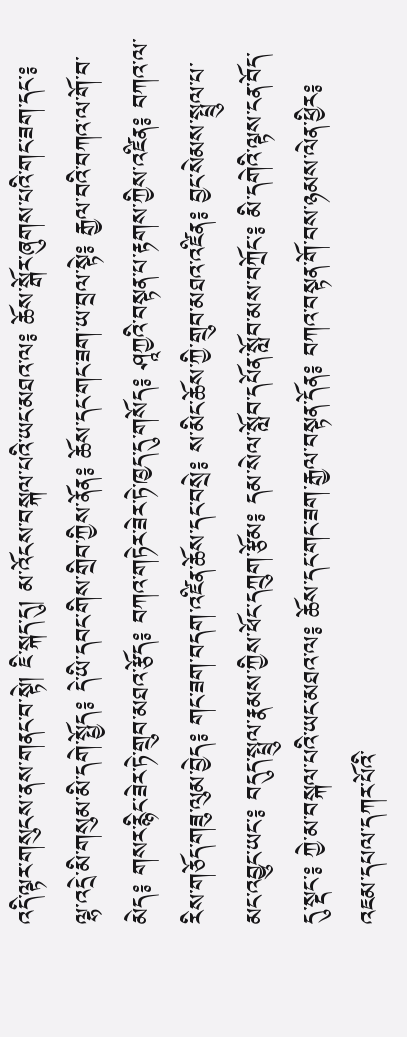འདི་ལྟར་གསུངས་ནས་གནང་བ་སྟེ། ཇི་སྐད་དུ། མ་འོངས་བསྐལ་པའི་ཡང་མཐའ་ལ༔ ཆོས་སྒོར་ཞུགས་པའི་གང་ཟག་དང་༔ ལྷ་འདྲེ་མི་གསུམ་མི་དགེ་སྤྱོད༔ དེ་ཡི་དབང་གིས་གྲིབ་ཀྱིས་ནོན༔ ཆོས་དང་གང་ཟག་ཡ་བྲལ་སྟེ༔ རྒྱལ་བའི་བཀའ་ལ་གོ་བ་མེད༔ གསར་རྙིང་ཟེར་ཏེ་གྲུབ་མཐའ་རྩོད༔ བཀའ་གཏེར་ཟེར་ཏེ་ཁྱད་དུ་གསོད༔ ཤཱཀྱའི་བསྟན་པ་རྟགས་ཀྱིས་འཛིན༔ བཀའ་ལ་རིས་གཅོད་གཟུ་ལུམ་བྱེད༔ གང་ཟག་བདག་འཛིན་ཆོས་དང་བསྲེ༔ ས་མིང་ཆོས་ཀྱི་གྲུབ་མཐའ་འཛིན༔ བྱང་སེམས་སྤྲུལ་པ་མང་འབྱུང་ཡང་༔ བདུད་སྤྲུལ་རྣམས་ཀྱིས་ཕོང་དཀྲུག་རྩོམ༔ དམ་སེལ་སློབ་དཔོན་སློབ་མས་བཀྲོང་༔ མི་དགེའི་ལྟས་ངན་བོད་དུ་སྡང་༔ ཀྱེ་མ་བསྐལ་པའི་ཡང་མཐའ་ལ༔ ཆོས་དང་གང་ཟག་རྒྱལ་བསྟན་དོན༔ བཀའ་བསྟན་གོ་བས་ཉམས་ལེན་ཕྱིར༔ འཇམ་དཔལ་དཀར་པོའི་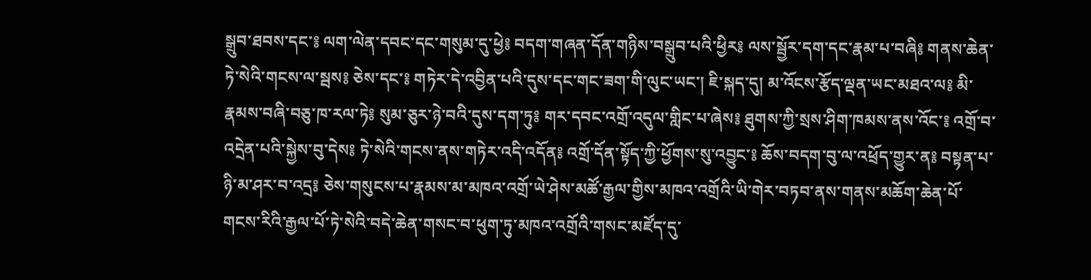སྒྲུབ་ཐབས་དང་༔ ལག་ལེན་དབང་དང་གསུམ་དུ་ཕྱེ༔ བདག་གཞན་དོན་གཉིས་བསྒྲུབ་པའི་ཕྱིར༔ ལས་སྦྱོར་དག་དང་རྣམ་པ་བཞི༔ གནས་ཆེན་ཏེ་སེའི་གངས་ལ་སྦས༔ ཅེས་དང་༔ གཏེར་དེ་འབྱིན་པའི་དུས་དང་གང་ཟག་གི་ལུང་ཡང་། ཇི་སྐད་དུ། མ་འོངས་རྩོད་ལྡན་ཡང་མཐའ་ལ༔ མི་རྣམས་བཞི་བཅུ་ཁ་རལ་ཏེ༔ སུམ་ཅུར་ཉེ་བའི་དུས་དག་ཏུ༔ གར་དབང་འགྲོ་འདུལ་གླིང་པ་ཞེས༔ ཐུགས་ཀྱི་སྲས་ཤིག་ཁམས་ནས་འོང་༔ འགྲོ་བ་འདྲེན་པའི་སྐྱེས་བུ་དེས༔ ཏེ་སེའི་གངས་ནས་གཏེར་འདི་འདོན༔ འགྲོ་དོན་སྟོད་ཀྱི་ཕྱོགས་སུ་འབྱུང་༔ ཆོས་བདག་བུ་ལ་འཕྲོད་གྱུར་ན༔ བསྟན་པ་ཉི་མ་ཤར་བ་འདྲ༔ ཅེས་གསུངས་པ་རྣམས་མ་མཁའ་འགྲོ་ཡེ་ཤེས་མཚོ་རྒྱལ་གྱིས་མཁའ་འགྲོའི་ཡི་གེར་བཏབ་ནས་གནས་མཆོག་ཆེན་པོ་གངས་རིའི་རྒྱལ་པོ་ཏེ་སེའི་བདེ་ཆེན་གསང་བ་ཕུག་ཏུ་མཁའ་འགྲོའི་གསང་མཛོད་དུ་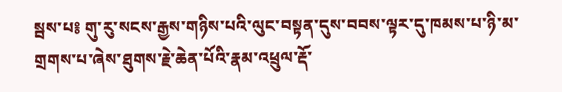སྦས་པ༔ གུ་རུ་སངས་རྒྱས་གཉིས་པའི་ལུང་བསྟན་དུས་བབས་ལྟར་དུ་ཁམས་པ་ཉི་མ་གྲགས་པ་ཞེས་ཐུགས་རྗེ་ཆེན་པོའི་རྣམ་འཕྲུལ་རྡོ་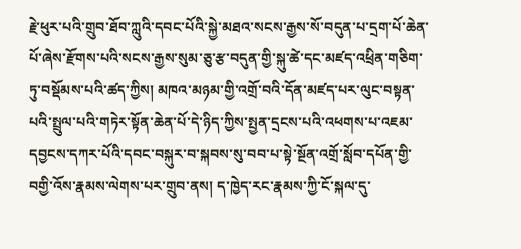རྗེ་ཕུར་པའི་གྲུབ་ཐོབ་ཀླུའི་དབང་པོའི་སྐྱེ་མཐའ་སངས་རྒྱས་སོ་བདུན་པ་དྲག་པོ་ཆེན་པོ་ཞེས་རྫོགས་པའི་སངས་རྒྱས་སུམ་ཅུ་རྩ་བདུན་གྱི་སྐུ་ཚེ་དང་མཛད་འཕྲིན་གཅིག་ཏུ་བསྡོམས་པའི་ཚད་ཀྱིས། མཁའ་མཉམ་གྱི་འགྲོ་བའི་དོན་མཛད་པར་ལུང་བསྟན་པའི་སྤྲུལ་པའི་གཏེར་སྟོན་ཆེན་པོ་དེ་ཉིད་ཀྱིས་སྤྱན་དྲངས་པའི་འཕགས་པ་འཇམ་དབྱངས་དཀར་པོའི་དབང་བསྐུར་བ་སྐབས་སུ་བབ་པ་སྟེ་སྔོན་འགྲོ་སློབ་དཔོན་གྱི་བགྱི་འོས་རྣམས་ལེགས་པར་གྲུབ་ནས། ད་ཁྱེད་རང་རྣམས་ཀྱི་ངོ་སྐལ་དུ་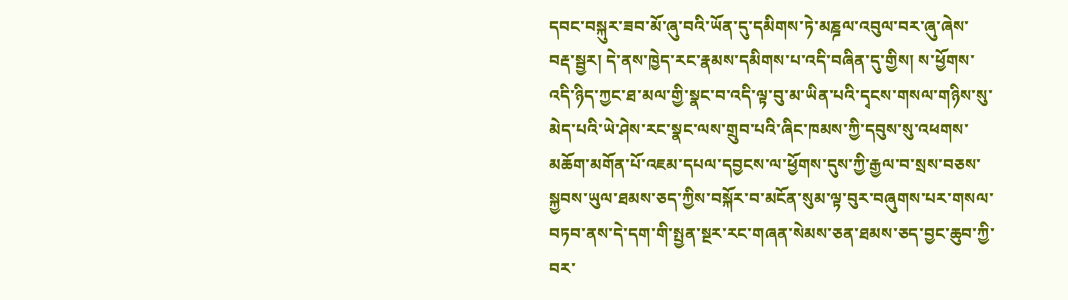དབང་བསྐུར་ཟབ་མོ་ཞུ་བའི་ཡོན་དུ་དམིགས་ཏེ་མཎྜལ་འབུལ་བར་ཞུ་ཞེས་བརྡ་སྦྱར། དེ་ནས་ཁྱེད་རང་རྣམས་དམིགས་པ་འདི་བཞིན་དུ་གྱིས། ས་ཕྱོགས་འདི་ཉིད་ཀྱང་ཐ་མལ་གྱི་སྣང་བ་འདི་ལྟ་བུ་མ་ཡིན་པའི་དྭངས་གསལ་གཉིས་སུ་མེད་པའི་ཡེ་ཤེས་རང་སྣང་ལས་གྲུབ་པའི་ཞིང་ཁམས་ཀྱི་དབུས་སུ་འཕགས་མཆོག་མགོན་པོ་འཇམ་དཔལ་དབྱངས་ལ་ཕྱོགས་དུས་ཀྱི་རྒྱལ་བ་སྲས་བཅས་སྐྱབས་ཡུལ་ཐམས་ཅད་ཀྱིས་བསྐོར་བ་མངོན་སུམ་ལྟ་བུར་བཞུགས་པར་གསལ་བཏབ་ནས་དེ་དག་གི་སྤྱན་སྔར་རང་གཞན་སེམས་ཅན་ཐམས་ཅད་བྱང་ཆུབ་ཀྱི་བར་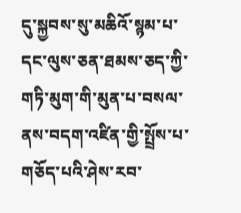དུ་སྐྱབས་སུ་མཆིའོ་སྙམ་པ་དང་ལུས་ཅན་ཐམས་ཅད་ཀྱི་གཏི་མུག་གི་མུན་པ་བསལ་ནས་བདག་འཛིན་གྱི་སྤྲོས་པ་གཅོད་པའི་ཤེས་རབ་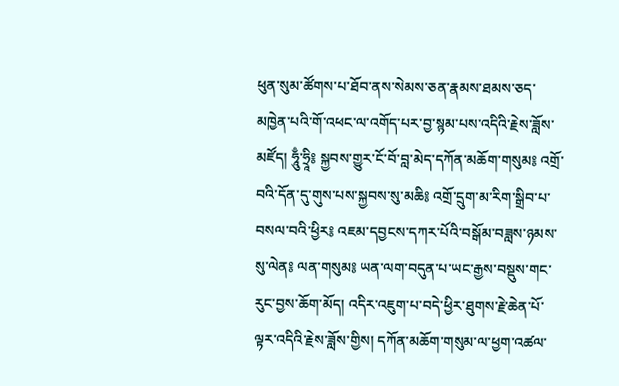ཕུན་སུམ་ཚོགས་པ་ཐོབ་ནས་སེམས་ཅན་རྣམས་ཐམས་ཅད་མཁྱེན་པའི་གོ་འཕང་ལ་འགོད་པར་བྱ་སྙམ་པས་འདིའི་རྗེས་ཟློས་མཛོད། ཧཱུྃ་ཧྲཱི༔ སྐྱབས་གྱུར་ངོ་བོ་བླ་མེད་དཀོན་མཆོག་གསུམ༔ འགྲོ་བའི་དོན་དུ་གུས་པས་སྐྱབས་སུ་མཆི༔ འགྲོ་དྲུག་མ་རིག་སྒྲིབ་པ་བསལ་བའི་ཕྱིར༔ འཇམ་དབྱངས་དཀར་པོའི་བསྒོམ་བཟླས་ཉམས་སུ་ལེན༔ ལན་གསུམ༔ ཡན་ལག་བདུན་པ་ཡང་རྒྱས་བསྡུས་གང་རུང་བྱས་ཆོག་མོད། འདིར་འཇུག་པ་བདེ་ཕྱིར་ཐུགས་རྗེ་ཆེན་པོ་ལྟར་འདིའི་རྗེས་ཟློས་གྱིས། དཀོན་མཆོག་གསུམ་ལ་ཕྱག་འཚལ་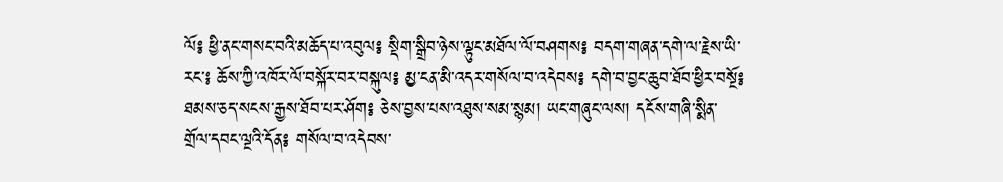ལོ༔ ཕྱི་ནང་གསང་བའི་མཆོད་པ་འབུལ༔ སྡིག་སྒྲིབ་ཉེས་ལྟུང་མཐོལ་ལོ་བཤགས༔ བདག་གཞན་དགེ་ལ་རྗེས་ཡི་རང་༔ ཆོས་ཀྱི་འཁོར་ལོ་བསྐོར་བར་བསྐུལ༔ མྱ་ངན་མི་འདར་གསོལ་བ་འདེབས༔ དགེ་བ་བྱང་ཆུབ་ཐོབ་ཕྱིར་བསྔོ༔ ཐམས་ཅད་སངས་རྒྱས་ཐོབ་པར་ཤོག༔ ཅེས་བྱས་པས་འཐུས་སམ་སྙམ། ཡང་གཞུང་ལས། དངོས་གཞི་སྨིན་གྲོལ་དབང་ལྔའི་དོན༔ གསོལ་བ་འདེབས་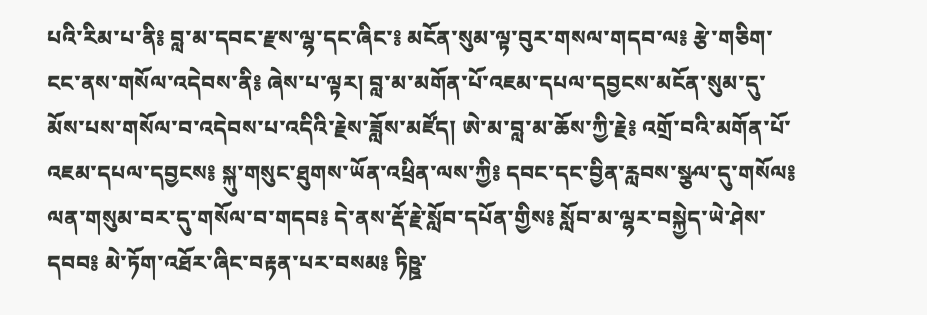པའི་རིམ་པ་ནི༔ བླ་མ་དབང་རྫས་ལྷ་དང་ཞིང་༔ མངོན་སུམ་ལྟ་བུར་གསལ་གདབ་ལ༔ རྩེ་གཅིག་ངང་ནས་གསོལ་འདེབས་ནི༔ ཞེས་པ་ལྟར། བླ་མ་མགོན་པོ་འཇམ་དཔལ་དབྱངས་མངོན་སུམ་དུ་མོས་པས་གསོལ་བ་འདེབས་པ་འདིའི་རྗེས་ཟློས་མཛོད། ཨེ་མ་བླ་མ་ཆོས་ཀྱི་རྗེ༔ འགྲོ་བའི་མགོན་པོ་འཇམ་དཔལ་དབྱངས༔ སྐུ་གསུང་ཐུགས་ཡོན་འཕྲིན་ལས་ཀྱི༔ དབང་དང་བྱིན་རླབས་སྩལ་དུ་གསོལ༔ ལན་གསུམ་བར་དུ་གསོལ་བ་གདབ༔ དེ་ནས་རྡོ་རྗེ་སློབ་དཔོན་གྱིས༔ སློབ་མ་ལྷར་བསྐྱེད་ཡེ་ཤེས་དབབ༔ མེ་ཏོག་འཐོར་ཞིང་བརྟན་པར་བསམ༔ ཏིཥྛ་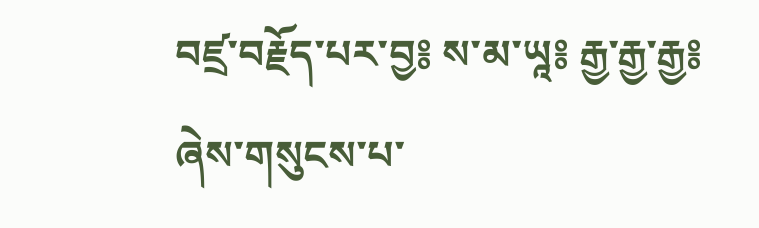བཛྲ་བརྗོད་པར་བྱ༔ ས་མ་ཡཱ༔ རྒྱ་རྒྱ་རྒྱ༔ ཞེས་གསུངས་པ་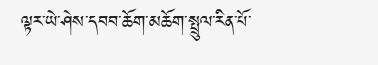ལྟར་ཡེ་ཤེས་དབབ་ཆོག་མཆོག་སྤྲུལ་རིན་པོ་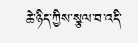ཆེ་ཉིད་ཀྱིས་སྩལ་བ་འདི་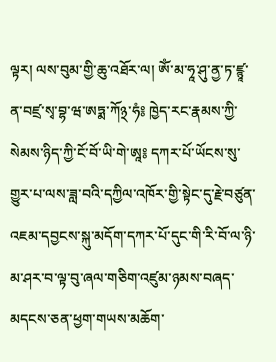ལྟར། ལས་བུམ་གྱི་ཆུ་འཐོར་ལ། ཨོཾ་མ་ཧཱ་ཤུ་ནྱ་ཏ་ཛྙཱ་ན་བཛྲ་སྭ་བྷ་ཝ་ཨཏྨ་ཀོ྅་ཧཾ༔ ཁྱེད་རང་རྣམས་ཀྱི་སེམས་ཉིད་ཀྱི་ངོ་བོ་ཡི་གེ་ཨཱ༔ དཀར་པོ་ཡོངས་སུ་གྱུར་པ་ལས་ཟླ་བའི་དཀྱིལ་འཁོར་གྱི་སྟེང་དུ་རྗེ་བཙུན་འཇམ་དབྱངས་སྐུ་མདོག་དཀར་པོ་དུང་གི་རི་བོ་ལ་ཉི་མ་ཤར་བ་ལྟ་བུ་ཞལ་གཅིག་འཛུམ་ཉམས་བཞད་མདངས་ཅན་ཕྱག་གཡས་མཆོག་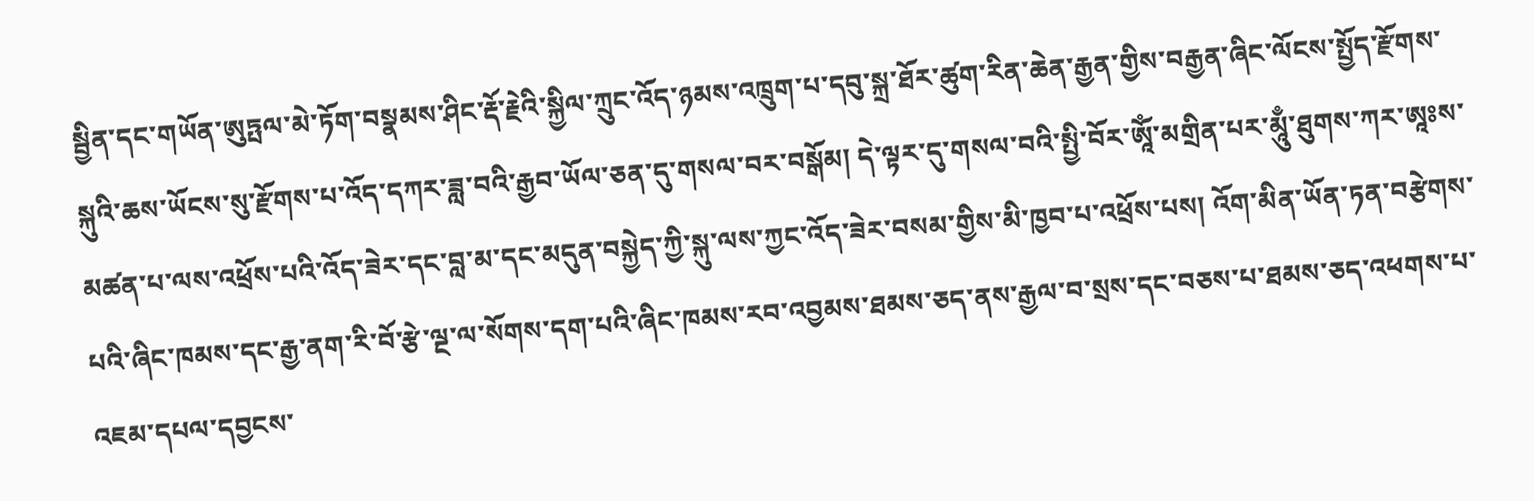སྦྱིན་དང་གཡོན་ཨུཏྤལ་མེ་ཏོག་བསྣམས་ཤིང་རྡོ་རྗེའི་སྐྱིལ་ཀྲུང་འོད་ཉམས་འཁྲུག་པ་དབུ་སྐྲ་ཐོར་ཚུག་རིན་ཆེན་རྒྱན་གྱིས་བརྒྱན་ཞིང་ལོངས་སྤྱོད་རྫོགས་སྐུའི་ཆས་ཡོངས་སུ་རྫོགས་པ་འོད་དཀར་ཟླ་བའི་རྒྱབ་ཡོལ་ཅན་དུ་གསལ་བར་བསྒོམ། དེ་ལྟར་དུ་གསལ་བའི་སྤྱི་བོར་ཨཱོཾ་མགྲིན་པར་མཱུྃ་ཐུགས་ཀར་ཨཱཿས་མཚན་པ་ལས་འཕྲོས་པའི་འོད་ཟེར་དང་བླ་མ་དང་མདུན་བསྐྱེད་ཀྱི་སྐུ་ལས་ཀྱང་འོད་ཟེར་བསམ་གྱིས་མི་ཁྱབ་པ་འཕྲོས་པས། འོག་མིན་ཡོན་ཏན་བརྩེགས་པའི་ཞིང་ཁམས་དང་རྒྱ་ནག་རི་བོ་རྩེ་ལྔ་ལ་སོགས་དག་པའི་ཞིང་ཁམས་རབ་འབྱམས་ཐམས་ཅད་ནས་རྒྱལ་བ་སྲས་དང་བཅས་པ་ཐམས་ཅད་འཕགས་པ་འཇམ་དཔལ་དབྱངས་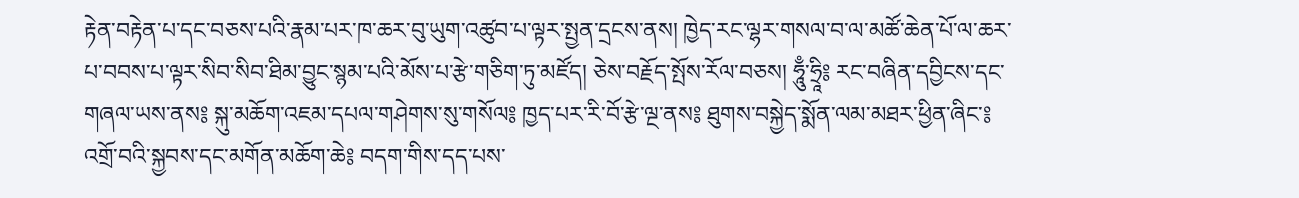རྟེན་བརྟེན་པ་དང་བཅས་པའི་རྣམ་པར་ཁ་ཆར་བུ་ཡུག་འཚུབ་པ་ལྟར་སྤྱན་དྲངས་ནས། ཁྱེད་རང་ལྷར་གསལ་བ་ལ་མཚོ་ཆེན་པོ་ལ་ཆར་པ་བབས་པ་ལྟར་སིབ་སིབ་ཐིམ་བྱུང་སྙམ་པའི་མོས་པ་རྩེ་གཅིག་ཏུ་མཛོད། ཅེས་བརྗོད་སྤོས་རོལ་བཅས། ཧཱུྃ་ཧྲཱི༔ རང་བཞིན་དབྱིངས་དང་གཞལ་ཡས་ནས༔ སྐུ་མཆོག་འཇམ་དཔལ་གཤེགས་སུ་གསོལ༔ ཁྱད་པར་རི་བོ་རྩེ་ལྔ་ནས༔ ཐུགས་བསྐྱེད་སྨོན་ལམ་མཐར་ཕྱིན་ཞིང་༔ འགྲོ་བའི་སྐྱབས་དང་མགོན་མཆོག་ཆེ༔ བདག་གིས་དད་པས་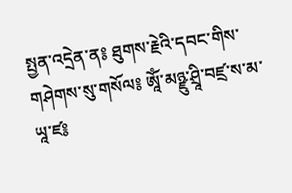སྤྱན་འདྲེན་ན༔ ཐུགས་རྗེའི་དབང་གིས་གཤེགས་སུ་གསོལ༔ ཨཱོཾ་མཉྫུ་ཤྲཱི་བཛྲ་ས་མ་ཡཱ་ཛ༔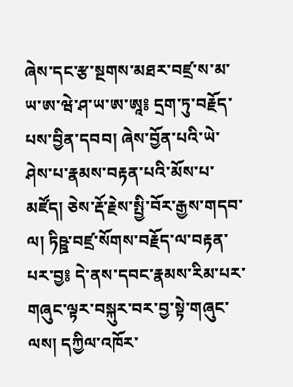ཞེས་དང་རྩ་སྔགས་མཐར་བཛྲ་ས་མ་ཡ་ཨ་ཝེ་ཤ་ཡ་ཨ་ཨཱ༔ དྲག་ཏུ་བརྗོད་པས་བྱིན་དབབ། ཞེས་བྱོན་པའི་ཡེ་ཤེས་པ་རྣམས་བརྟན་པའི་མོས་པ་མཛོད། ཅེས་རྡོ་རྗེས་སྤྱི་བོར་རྒྱས་གདབ་ལ། ཏིཥྛ་བཛྲ་སོགས་བརྗོད་ལ་བརྟན་པར་བྱ༔ དེ་ནས་དབང་རྣམས་རིམ་པར་གཞུང་ལྟར་བསྐུར་བར་བྱ་སྟེ་གཞུང་ལས། དཀྱིལ་འཁོར་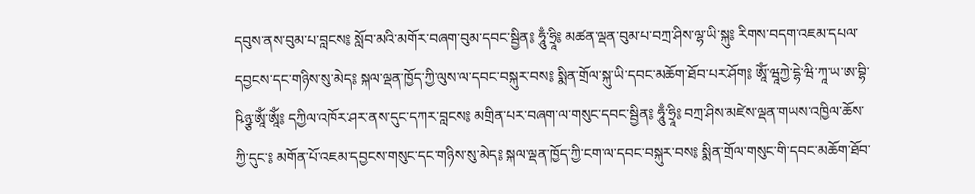དབུས་ནས་བུམ་པ་བླངས༔ སློབ་མའི་མགོར་བཞག་བུམ་དབང་སྦྱིན༔ ཧཱུྃ་ཧྲཱི༔ མཚན་ལྡན་བུམ་པ་བཀྲ་ཤིས་ལྷ་ཡི་སྐུ༔ རིགས་བདག་འཇམ་དཔལ་དབྱངས་དང་གཉིས་སུ་མེད༔ སྐལ་ལྡན་ཁྱོད་ཀྱི་ལུས་ལ་དབང་བསྐུར་བས༔ སྨིན་གྲོལ་སྐུ་ཡི་དབང་མཆོག་ཐོབ་པར་ཤོག༔ ཨཱོཾ་ཝཱཀྱེ་དྷེ་ཝི་ཀཱ་ཡ་ཨ་བྷི་ཥིཉྩ་ཨཱོཾ་ཨཱོཾ༔ དཀྱིལ་འཁོར་ཤར་ནས་དུང་དཀར་བླངས༔ མགྲིན་པར་བཞག་ལ་གསུང་དབང་སྦྱིན༔ ཧཱུྃ་ཧྲཱི༔ བཀྲ་ཤིས་མཛེས་ལྡན་གཡས་འཁྱིལ་ཆོས་ཀྱི་དུང་༔ མགོན་པོ་འཇམ་དབྱངས་གསུང་དང་གཉིས་སུ་མེད༔ སྐལ་ལྡན་ཁྱོད་ཀྱི་ངག་ལ་དབང་བསྐུར་བས༔ སྨིན་གྲོལ་གསུང་གི་དབང་མཆོག་ཐོབ་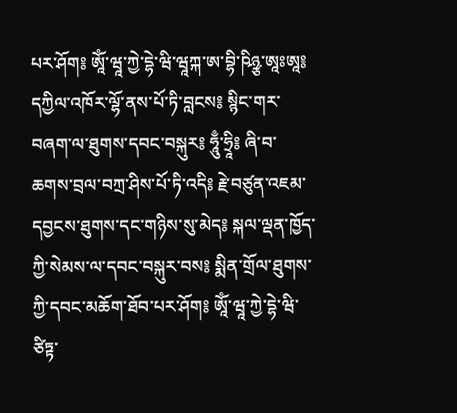པར་ཤོག༔ ཨཱོཾ་ཝཱ་ཀྱེ་དྷེ་ཝི་ཝཱཀྐ་ཨ་བྷི་ཥིཉྩ་ཨཱཿཨཱ༔ དཀྱིལ་འཁོར་ལྷོ་ནས་པོ་ཏི་བླངས༔ སྙིང་གར་བཞག་ལ་ཐུགས་དབང་བསྐུར༔ ཧཱུྃ་ཧྲཱི༔ ཞི་བ་ཆགས་བྲལ་བཀྲ་ཤིས་པོ་ཏི་འདི༔ རྗེ་བཙུན་འཇམ་དབྱངས་ཐུགས་དང་གཉིས་སུ་མེད༔ སྐལ་ལྡན་ཁྱོད་ཀྱི་སེམས་ལ་དབང་བསྐུར་བས༔ སྨིན་གྲོལ་ཐུགས་ཀྱི་དབང་མཆོག་ཐོབ་པར་ཤོག༔ ཨཱོཾ་ཝཱ་ཀྱེ་དྷེ་ཝི་ཙིཏྟ་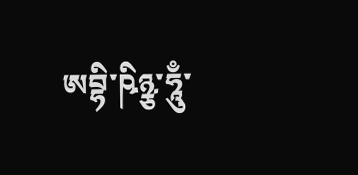ཨབྷི་ཥིཉྩ་ཧཱུྃ་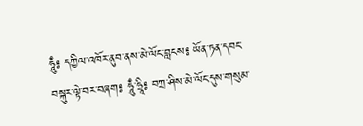ཧཱུྃ༔ དཀྱིལ་འཁོར་ནུབ་ནས་མེ་ལོང་བླངས༔ ཡོན་ཏན་དབང་བསྐུར་ལྟེ་བར་བཞག༔ ཧཱུྃ་ཧྲཱི༔ བཀྲ་ཤིས་མེ་ལོང་དུས་གསུམ་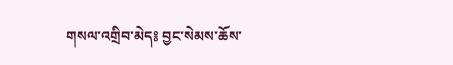གསལ་འགྲིབ་མེད༔ བྱང་སེམས་ཆོས་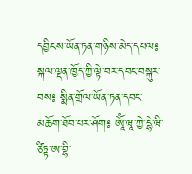དབྱིངས་ཡོན་ཏན་གཉིས་མེད་དཔལ༔ སྐལ་ལྡན་ཁྱོད་ཀྱི་ལྟེ་བར་དབང་བསྐུར་བས༔ སྨིན་གྲོལ་ཡོན་ཏན་དབང་མཆོག་ཐོབ་པར་ཤོག༔ ཨཱོཾ་ཝཱ་ཀྱེ་དྷེ་ཝི་ཙིཏྟ་ཨ་བྷི་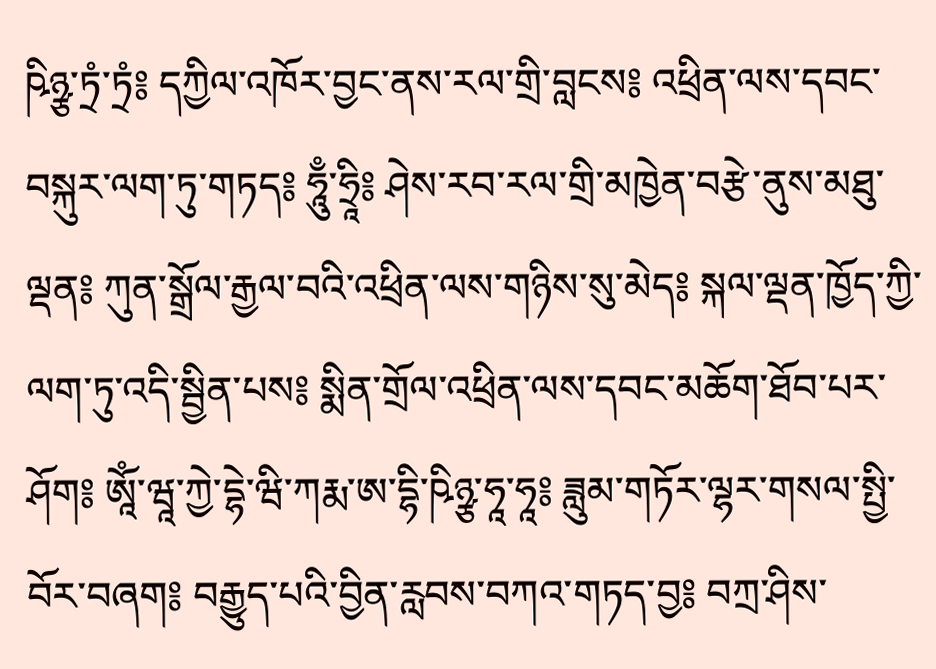ཥིཉྩ་ཏྲཾ་ཏྲཾ༔ དཀྱིལ་འཁོར་བྱང་ནས་རལ་གྲི་བླངས༔ འཕྲིན་ལས་དབང་བསྐུར་ལག་ཏུ་གཏད༔ ཧཱུྃ་ཧྲཱི༔ ཤེས་རབ་རལ་གྲི་མཁྱེན་བརྩེ་ནུས་མཐུ་ལྡན༔ ཀུན་སྒྲོལ་རྒྱལ་བའི་འཕྲིན་ལས་གཉིས་སུ་མེད༔ སྐལ་ལྡན་ཁྱོད་ཀྱི་ལག་ཏུ་འདི་སྦྱིན་པས༔ སྨིན་གྲོལ་འཕྲིན་ལས་དབང་མཆོག་ཐོབ་པར་ཤོག༔ ཨཱོཾ་ཝཱ་ཀྱེ་དྷེ་ཝི་ཀརྨ་ཨ་དྷི་ཥིཉྩ་ཧཱ་ཧཱ༔ ཟླུམ་གཏོར་ལྷར་གསལ་སྤྱི་བོར་བཞག༔ བརྒྱུད་པའི་བྱིན་རླབས་བཀའ་གཏད་བྱ༔ བཀྲ་ཤིས་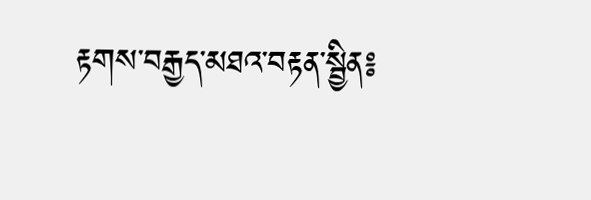རྟགས་བརྒྱད་མཐའ་བརྟན་སྦྱིན༔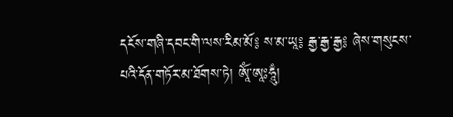དངོས་གཞི་དབང་གི་ལས་རིམ་མོ༔ ས་མ་ཡཱ༔ རྒྱ་རྒྱ་རྒྱ༔ ཞེས་གསུངས་པའི་དོན་གཏོར་མ་ཐོགས་ཏེ། ཨཱོཾ་ཨཱཿཧཱུྃ།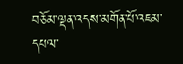བཅོམ་ལྡན་འདས་མགོན་པོ་འཇམ་དཔལ་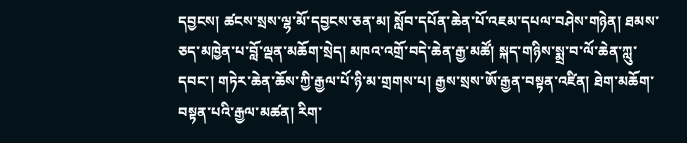དབྱངས། ཚངས་སྲས་ལྷ་མོ་དབྱངས་ཅན་མ། སློབ་དཔོན་ཆེན་པོ་འཇམ་དཔལ་བཤེས་གཉེན། ཐམས་ཅད་མཁྱེན་པ་བློ་ལྡན་མཆོག་སྲེད། མཁའ་འགྲོ་བདེ་ཆེན་རྒྱ་མཚོ། སྐད་གཉིས་སྨྲ་བ་ལོ་ཆེན་ཀླུ་དབང་། གཏེར་ཆེན་ཆོས་ཀྱི་རྒྱལ་པོ་ཉི་མ་གྲགས་པ། རྒྱས་སྲས་ཨོ་རྒྱན་བསྟན་འཛིན། ཐེག་མཆོག་བསྟན་པའི་རྒྱལ་མཚན། རིག་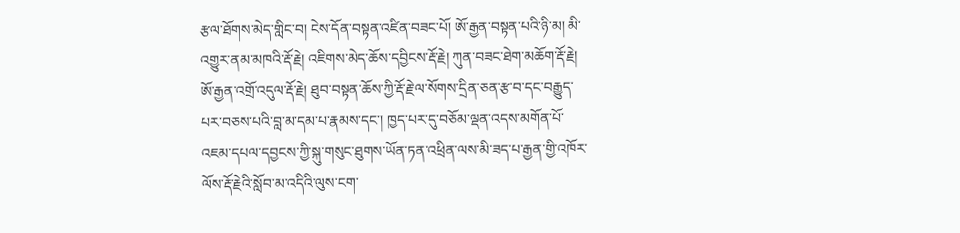རྩལ་ཐོགས་མེད་གླིང་བ། ངེས་དོན་བསྟན་འཛིན་བཟང་པོ། ཨོ་རྒྱན་བསྟན་པའི་ཉི་མ། མི་འགྱུར་ནམ་མཁའི་རྡོ་རྗེ། འཇིགས་མེད་ཆོས་དབྱིངས་རྡོ་རྗེ། ཀུན་བཟང་ཐེག་མཆོག་རྡོ་རྗེ། ཨོ་རྒྱན་འགྲོ་འདུལ་རྡོ་རྗེ། ཐུབ་བསྟན་ཆོས་ཀྱི་རྡོ་རྗེ་ལ་སོགས་དྲིན་ཅན་རྩ་བ་དང་བརྒྱུད་པར་བཅས་པའི་བླ་མ་དམ་པ་རྣམས་དང་། ཁྱད་པར་དུ་བཅོམ་ལྡན་འདས་མགོན་པོ་འཇམ་དཔལ་དབྱངས་ཀྱི་སྐུ་གསུང་ཐུགས་ཡོན་ཏན་འཕྲིན་ལས་མི་ཟད་པ་རྒྱན་གྱི་འཁོར་ལོས་རྡོ་རྗེའི་སློབ་མ་འདིའི་ལུས་ངག་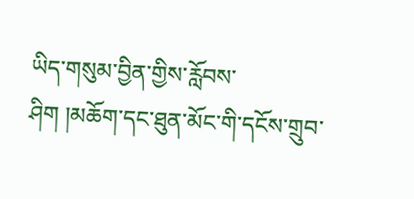ཡིད་གསུམ་བྱིན་གྱིས་རློབས་ཤིག །མཆོག་དང་ཐུན་མོང་གི་དངོས་གྲུབ་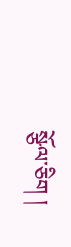སྩོལ་ཅིག །